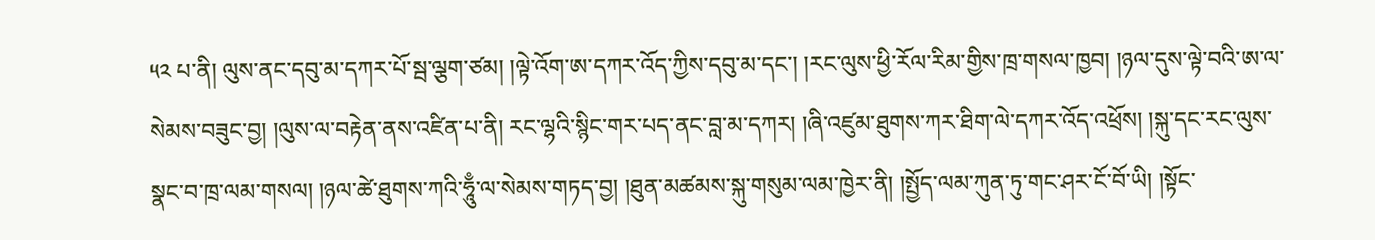༥༢ པ་ནི། ལུས་ནང་དབུ་མ་དཀར་པོ་སྦ་ལྕག་ཙམ། །ལྟེ་འོག་ཨ་དཀར་འོད་ཀྱིས་དབུ་མ་དང་། །རང་ལུས་ཕྱི་རོལ་རིམ་གྱིས་ཁྲ་གསལ་ཁྱབ། །ཉལ་དུས་ལྟེ་བའི་ཨ་ལ་སེམས་བཟུང་བྱ། །ལུས་ལ་བརྟེན་ནས་འཛིན་པ་ནི། རང་ལྷའི་སྙིང་གར་པད་ནང་བླ་མ་དཀར། །ཞི་འཛུམ་ཐུགས་ཀར་ཐིག་ལེ་དཀར་འོད་འཕྲོས། །སྐུ་དང་རང་ལུས་སྣང་བ་ཁྲ་ལམ་གསལ། །ཉལ་ཚེ་ཐུགས་ཀའི་ཧཱུྃ་ལ་སེམས་གཏད་བྱ། །ཐུན་མཚམས་སྐུ་གསུམ་ལམ་ཁྱེར་ནི། །སྤྱོད་ལམ་ཀུན་ཏུ་གང་ཤར་ངོ་བོ་ཡི། །སྟོང་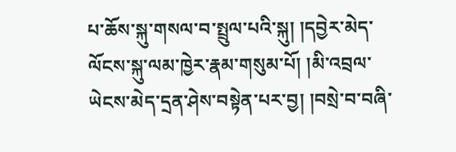པ་ཆོས་སྐུ་གསལ་བ་སྤྲུལ་པའི་སྐུ། །དབྱེར་མེད་ལོངས་སྐུ་ལམ་ཁྱེར་རྣམ་གསུམ་པོ། །མི་འབྲལ་ཡེངས་མེད་དྲན་ཤེས་བསྟེན་པར་བྱ། །བསྲེ་བ་བཞི་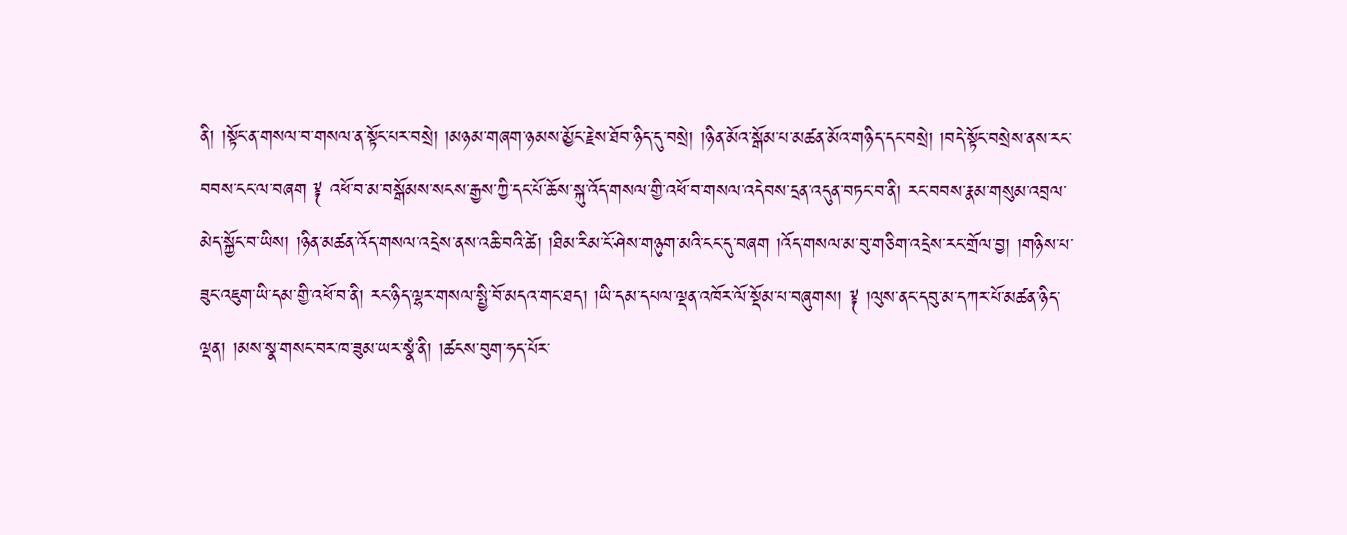ནི། །སྟོང་ན་གསལ་བ་གསལ་ན་སྟོང་པར་བསྲེ། །མཉམ་གཞག་ཉམས་མྱོང་རྗེས་ཐོབ་ཉིད་དུ་བསྲེ། །ཉིན་མོའ་སྒོམ་པ་མཚན་མོའ་གཉིད་དང་བསྲེ། །བདེ་སྟོང་བསྲེས་ནས་རང་བབས་ངང་ལ་བཞག ༈ འཕོ་བ་མ་བསྒོམས་སངས་རྒྱས་ཀྱི་དང་པོ་ཆོས་སྐུ་འོད་གསལ་གྱི་འཕོ་བ་གསལ་འདེབས་དྲན་འདུན་བཏང་བ་ནི། རང་བབས་རྣམ་གསུམ་འབྲལ་མེད་སྐྱོང་བ་ཡིས། །ཉིན་མཚན་འོད་གསལ་འདྲེས་ནས་འཆི་བའི་ཚེ། །ཐིམ་རིམ་ངོ་ཤེས་གཉུག་མའི་ངང་དུ་བཞག །འོད་གསལ་མ་བུ་གཅིག་འདྲེས་རང་གྲོལ་བྱ། །གཉིས་པ་ཟུང་འཇུག་ཡི་དམ་གྱི་འཕོ་བ་ནི། རང་ཉིད་ལྷར་གསལ་སྤྱི་བོ་མདའ་གང་ཐད། །ཡི་དམ་དཔལ་ལྡན་འཁོར་ལོ་སྡོམ་པ་བཞུགས། ༈ །ལུས་ནང་དབུ་མ་དཀར་པོ་མཚན་ཉིད་ལྡན། །མས་སྣ་གསང་བར་ཁ་ཟུམ་ཡར་སྣཾ་ནི། །ཚངས་བུག་ཧད་པོར་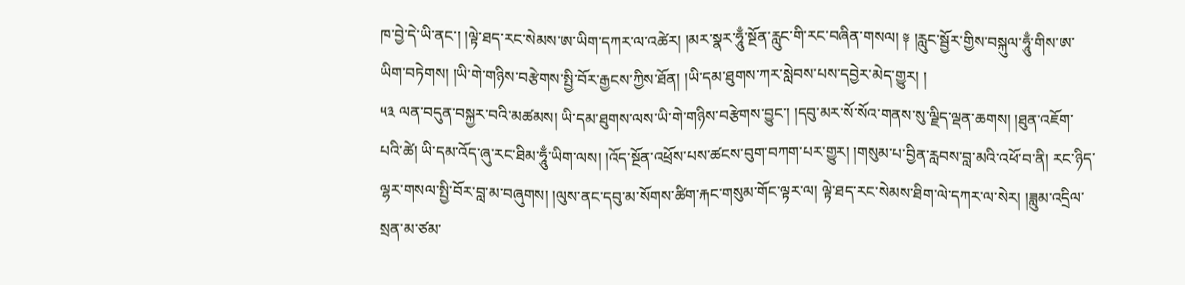ཁ་བྱེ་དེ་ཡི་ནང་། །ལྟེ་ཐད་རང་སེམས་ཨ་ཡིག་དཀར་ལ་འཚེར། །མར་སྣར་ཧཱུྃ་སྔོན་རླུང་གི་རང་བཞིན་གསལ། ༈ །རླུང་སྦྱོར་གྱིས་བསྐུལ་ཧཱུྃ་གིས་ཨ་ཡིག་བཏེགས། །ཡི་གེ་གཉིས་བརྩེགས་སྤྱི་བོར་རྒྱངས་ཀྱིས་ཐོན། །ཡི་དམ་ཐུགས་ཀར་སླེབས་པས་དབྱེར་མེད་གྱུར། །
༥༣ ལན་བདུན་བསྐྱར་བའི་མཚམས། ཡི་དམ་ཐུགས་ལས་ཡི་གེ་གཉིས་བརྩེགས་བྱུང་། །དབུ་མར་སོ་སོའ་གནས་སུ་ལྗིད་ལྡན་ཆགས། །ཐུན་འཇོག་པའི་ཚེ། ཡི་དམ་འོད་ཞུ་རང་ཐིམ་ཧཱུྃ་ཡིག་ལས། །འོད་སྔོན་འཕྲོས་པས་ཚངས་བུག་བཀག་པར་གྱུར། །གསུམ་པ་བྱིན་རླབས་བླ་མའི་འཕོ་བ་ནི། རང་ཉིད་ལྷར་གསལ་སྤྱི་བོར་བླ་མ་བཞུགས། །ལུས་ནང་དབུ་མ་སོགས་ཚིག་རྐང་གསུམ་གོང་ལྟར་ལ། ལྟེ་ཐད་རང་སེམས་ཐིག་ལེ་དཀར་ལ་སེར། །ཟླུམ་འདྲིལ་སྲན་མ་ཙམ་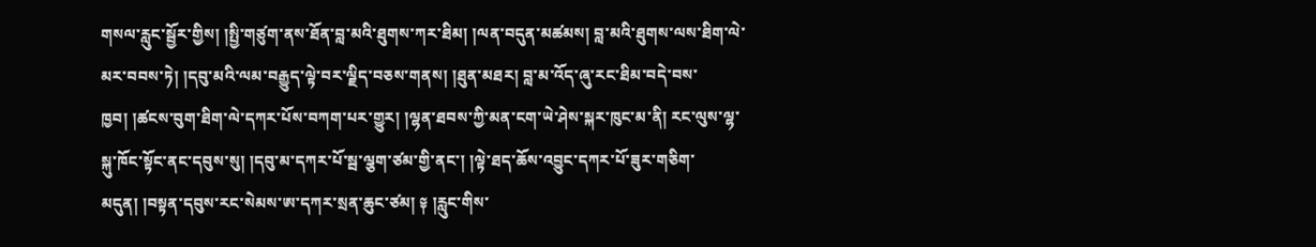གསལ་རླུང་སྦྱོར་གྱིས། །སྤྱི་གཙུག་ནས་ཐོན་བླ་མའི་ཐུགས་ཀར་ཐིམ། །ལན་བདུན་མཚམས། བླ་མའི་ཐུགས་ལས་ཐིག་ལེ་མར་བབས་ཏེ། །དབུ་མའི་ལམ་བརྒྱུད་ལྟེ་བར་ལྗིད་བཅས་གནས། །ཐུན་མཐར། བླ་མ་འོད་ཞུ་རང་ཐིམ་བདེ་བས་ཁྱབ། །ཚངས་བུག་ཐིག་ལེ་དཀར་པོས་བཀག་པར་གྱུར། །ལྷན་ཐབས་ཀྱི་མན་ངག་ཡེ་ཤེས་སྐར་ཁུང་མ་ནི། རང་ལུས་ལྷ་སྐུ་ཁོང་སྟོང་ནང་དབུས་སུ། །དབུ་མ་དཀར་པོ་སྦ་ལྕག་ཙམ་གྱི་ནང་། །ལྟེ་ཐད་ཆོས་འབྱུང་དཀར་པོ་ཟུར་གཅིག་མདུན། །བསྟན་དབུས་རང་སེམས་ཨ་དཀར་སྲན་ཆུང་ཙམ། ༈ །རླུང་གིས་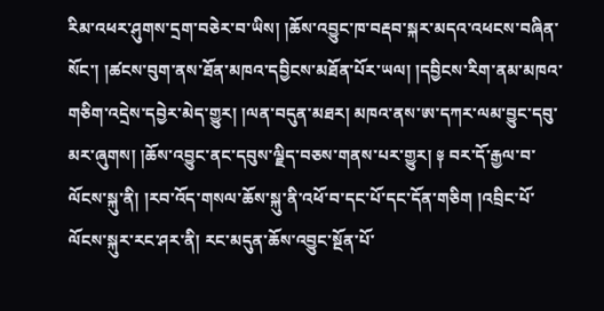རིམ་འཕར་ཤུགས་དྲག་བཅེར་བ་ཡིས། །ཆོས་འབྱུང་ཁ་བརྡབ་སྐར་མདའ་འཕངས་བཞིན་སོང་། །ཚངས་བུག་ནས་ཐོན་མཁའ་དབྱིངས་མཐོན་པོར་ཡལ། །དབྱིངས་རིག་ནམ་མཁའ་གཅིག་འདྲེས་དབྱེར་མེད་གྱུར། །ལན་བདུན་མཐར། མཁའ་ནས་ཨ་དཀར་ལམ་བྱུང་དབུ་མར་ཞུགས། །ཆོས་འབྱུང་ནང་དབུས་ལྗིད་བཅས་གནས་པར་གྱུར། ༈ བར་དོ་རྒྱལ་བ་ལོངས་སྐུ་ནི། །རབ་འོད་གསལ་ཆོས་སྐུ་ནི་འཕོ་བ་དང་པོ་དང་དོན་གཅིག །འབྲིང་པོ་ལོངས་སྐུར་རང་ཤར་ནི། རང་མདུན་ཆོས་འབྱུང་སྔོན་པོ་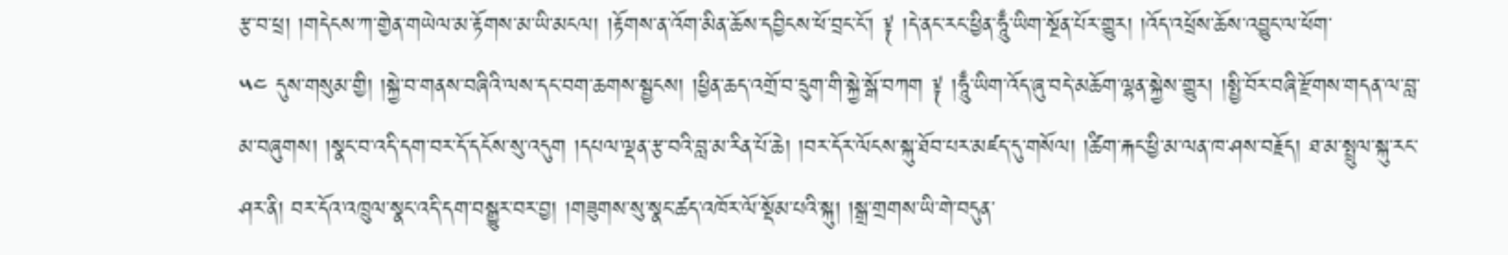རྩ་བ་ཕྲ། །གདེངས་ཀ་གྱེན་གཡེལ་མ་རྟོགས་མ་ཡི་མངལ། །རྟོགས་ན་འོག་མིན་ཆོས་དབྱིངས་ཕོ་བྲང་ངོ་། ༈ །དེ་ནང་རང་ཕྱིན་ཧཱུྃ་ཡིག་སྔོན་པོར་གྱུར། །འོད་འཕྲོས་ཆོས་འབྱུང་ལ་ཕོག་
༥༤ དུས་གསུམ་གྱི། །སྐྱེ་བ་གནས་བཞིའི་ལས་དང་བག་ཆགས་སྦྱངས། །ཕྱིན་ཆད་འགྲོ་བ་དྲུག་གི་སྐྱེ་སྒོ་བཀག ༈ །ཧཱུྃ་ཡིག་འོད་ཞུ་བདེ་མཆོག་ལྷན་སྐྱེས་གྱུར། །སྤྱི་བོར་བཞི་རྫོགས་གདན་ལ་བླ་མ་བཞུགས། །སྣང་བ་འདི་དག་བར་དོ་དངོས་སུ་འདུག །དཔལ་ལྡན་རྩ་བའི་བླ་མ་རིན་པོ་ཆེ། །བར་དོར་ལོངས་སྐུ་ཐོབ་པར་མཛད་དུ་གསོལ། །ཚིག་རྐང་ཕྱི་མ་ལན་ཁ་ཤས་བརྗོད། ཐ་མ་སྤྲུལ་སྐུ་རང་ཤར་ནི། བར་དོའ་འཁྲུལ་སྣང་འདི་དག་བསྒྱུར་བར་བྱ། །གཟུགས་སུ་སྣང་ཚད་འཁོར་ལོ་སྡོམ་པའི་སྐུ། །སྒྲ་གྲགས་ཡི་གེ་བདུན་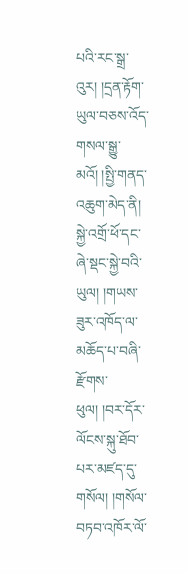པའི་རང་སྒྲ་འུར། །དྲན་རྟོག་ཡུལ་བཅས་འོད་གསལ་སྒྱུ་མའོ། །སྤྱི་གནད་འཆུག་མེད་ནི། སྐྱེ་འགྲོ་ཕོ་དང་ཞེ་སྡང་སྐྱེ་བའི་ཡུལ། །གཡས་ཟུར་འཁོད་ལ་མཆོད་པ་བཞི་རྫོགས་ཕུལ། །བར་དོར་ལོངས་སྐུ་ཐོབ་པར་མཛད་དུ་གསོལ། །གསོལ་བཏབ་འཁོར་ལོ་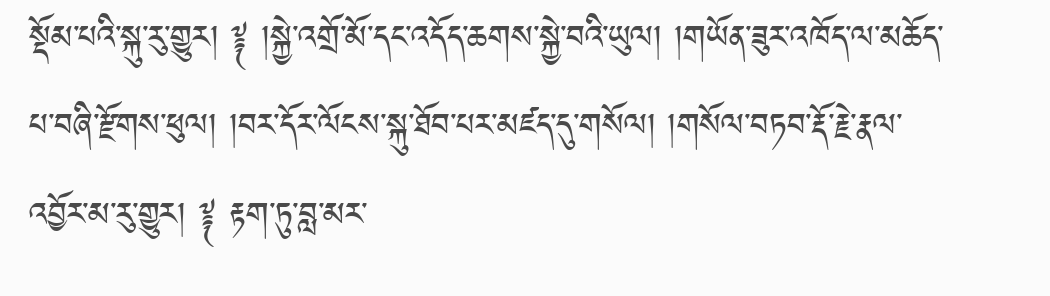སྡོམ་པའི་སྐུ་རུ་གྱུར། ༈ །སྐྱེ་འགྲོ་མོ་དང་འདོད་ཆགས་སྐྱེ་བའི་ཡུལ། །གཡོན་ཟུར་འཁོད་ལ་མཆོད་པ་བཞི་རྫོགས་ཕུལ། །བར་དོར་ལོངས་སྐུ་ཐོབ་པར་མཛད་དུ་གསོལ། །གསོལ་བཏབ་རྡོ་རྗེ་རྣལ་འབྱོར་མ་རུ་གྱུར། ༈ རྟག་ཏུ་བླ་མར་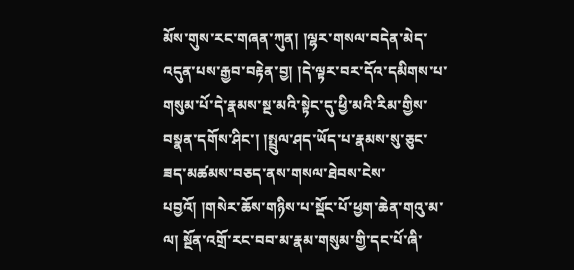མོས་གུས་རང་གཞན་ཀུན། །ལྷར་གསལ་བདེན་མེད་འདུན་པས་རྒྱབ་བརྟེན་བྱ། །དེ་ལྟར་བར་དོའ་དམིགས་པ་གསུམ་པོ་དེ་རྣམས་སྔ་མའི་སྟེང་དུ་ཕྱི་མའི་རིམ་གྱིས་བསྣན་དགོས་ཤིང་། །སྤྲུལ་ཤད་ཡོད་པ་རྣམས་སུ་ཅུང་ཟད་མཚམས་བཅད་ནས་གསལ་ཐེབས་ངེས་པབྱའོ། །གསེར་ཆོས་གཉིས་པ་སྡོང་པོ་ཕྱག་ཆེན་གའུ་མ་ལ། སྔོན་འགྲོ་རང་བབ་མ་རྣམ་གསུམ་གྱི་དང་པོ་ཞི་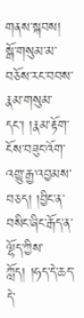གནས་སྐབས། སྒོ་གསུམ་མ་བཅོས་རང་བབས་རྣམ་གསུམ་དང་། །རྣམ་རྟོག་ངོས་བཟུང་འོག་འགྱུ་རྒྱ་འབྱམས་བཅད། །བྱིང་ན་བསིང་ཞིང་རྒོད་ན་ལྷོད་ཀྱིས་ཀློད། །ཧད་དེ་ཆད་དེ་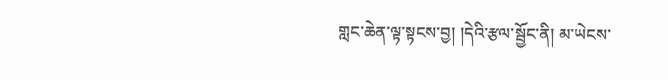གླང་ཆེན་ལྟ་སྟངས་བྱ། །དེའི་རྩལ་སྦྱོང་ནི། མ་ཡེངས་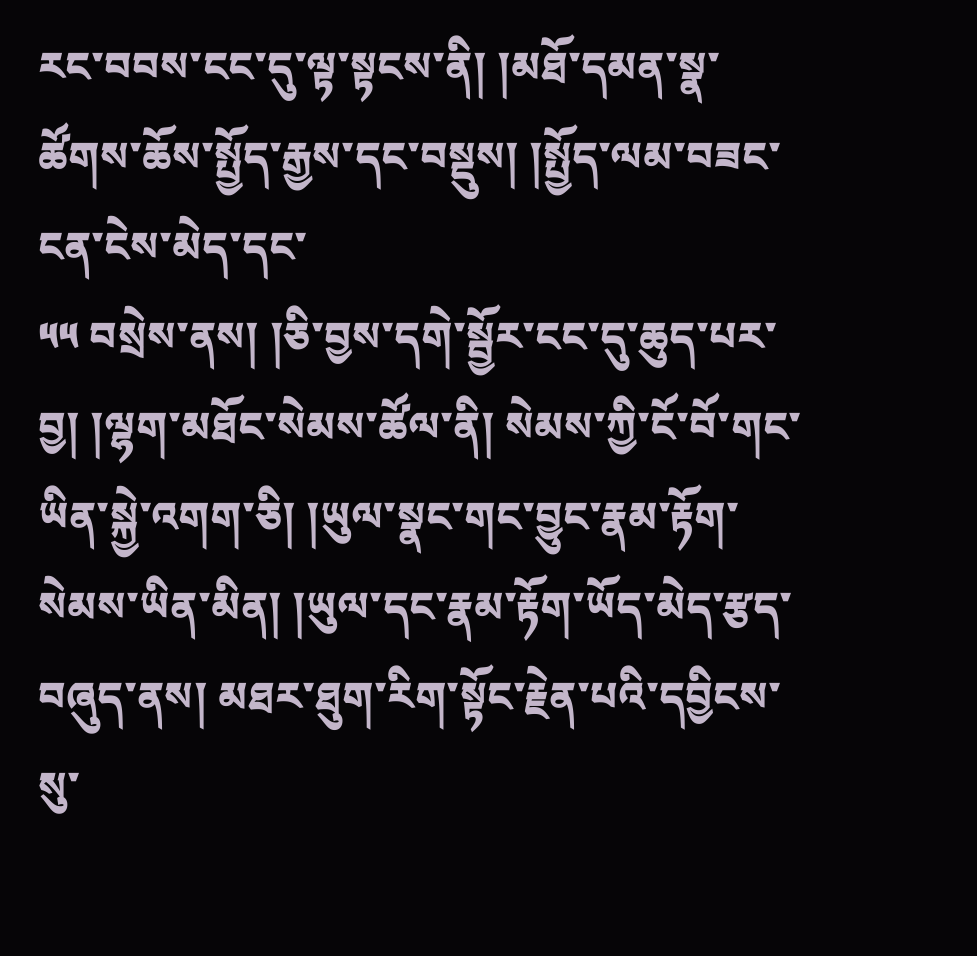རང་བབས་ངང་དུ་ལྟ་སྟངས་ནི། །མཐོ་དམན་སྣ་ཚོགས་ཆོས་སྤྱོད་རྒྱས་དང་བསྡུས། །སྤྱོད་ལམ་བཟང་ངན་ངེས་མེད་དང་
༥༥ བསྲེས་ནས། །ཅི་བྱས་དགེ་སྦྱོར་ངང་དུ་ཆུད་པར་བྱ། །ལྷག་མཐོང་སེམས་ཚོལ་ནི། སེམས་ཀྱི་ངོ་བོ་གང་ཡིན་སྐྱེ་འགག་ཅི། །ཡུལ་སྣང་གང་བྱུང་རྣམ་རྟོག་སེམས་ཡིན་མིན། །ཡུལ་དང་རྣམ་རྟོག་ཡོད་མེད་རྩད་བཞུད་ནས། མཐར་ཐུག་རིག་སྟོང་རྗེན་པའི་དབྱིངས་སུ་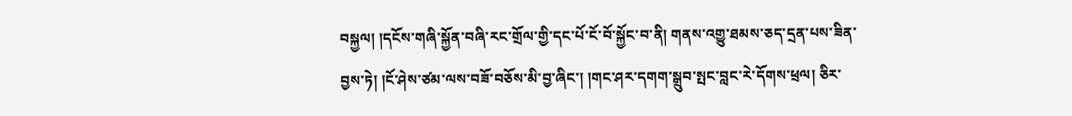བསྐྱལ། །དངོས་གཞི་སྐྱོན་བཞི་རང་གྲོལ་གྱི་དང་པོ་ངོ་བོ་སྐྱོང་བ་ནི། གནས་འགྱུ་ཐམས་ཅད་དྲན་པས་ཟིན་བྱས་ཏེ། །ངོ་ཤེས་ཙམ་ལས་བཟོ་བཅོས་མི་བྱ་ཞིང་། །གང་ཤར་དགག་སྒྲུབ་སྤང་བླང་རེ་དོགས་ཕྲལ། ཅིར་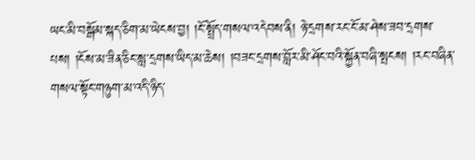ཡང་མི་བསྒོམ་སྐད་ཅིག་མ་ཡེངས་བྱ། །ངོ་སྤྲོད་གསལ་འདེབས་ནི། ཉེ་དྲགས་རང་ངོ་མ་ཤེས་ཟབ་དྲགས་པས། །ངོས་མ་ཟིན་ཅིང་སླ་དྲགས་ཡིད་མ་ཆེས། །བཟང་དྲགས་བློར་མི་ཤོང་བའི་སྐྱོན་བཞི་སྤངས། །རང་བཞིན་གསལ་སྟོང་གཉུག་མ་འདི་ཉིད་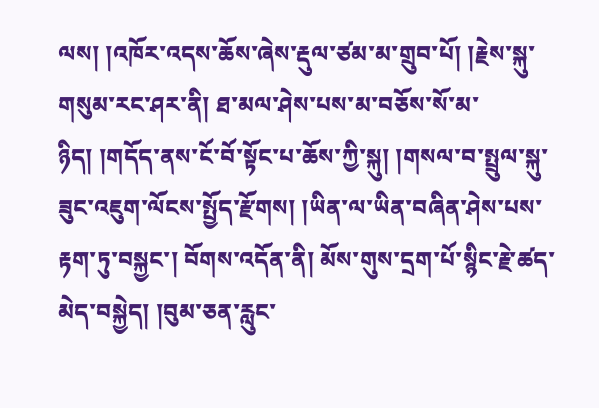ལས། །འཁོར་འདས་ཆོས་ཞེས་རྡུལ་ཙམ་མ་གྲུབ་པོ། །རྗེས་སྐུ་གསུམ་རང་ཤར་ནི། ཐ་མལ་ཤེས་པས་མ་བཅོས་སོ་མ་ཉིད། །གདོད་ནས་ངོ་བོ་སྟོང་པ་ཆོས་ཀྱི་སྐུ། །གསལ་བ་སྤྲུལ་སྐུ་ཟུང་འཇུག་ལོངས་སྤྱོད་རྫོགས། །ཡིན་ལ་ཡིན་བཞིན་ཤེས་པས་རྟག་ཏུ་བསྐྱང་། བོགས་འདོན་ནི། མོས་གུས་དྲག་པོ་སྙིང་རྗེ་ཚད་མེད་བསྐྱེད། །བུམ་ཅན་རླུང་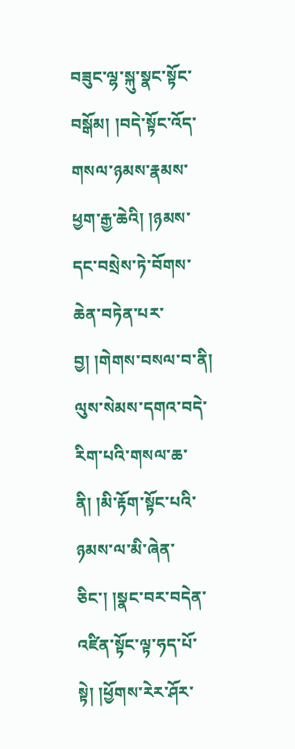བཟུང་ལྷ་སྐུ་སྣང་སྟོང་བསྒོམ། །བདེ་སྟོང་འོད་གསལ་ཉམས་རྣམས་ཕྱག་རྒྱ་ཆེའི། །ཉམས་དང་བསྲེས་ཏེ་བོགས་ཆེན་བཏེན་པར་བྱ། །གེགས་བསལ་བ་ནི། ལུས་སེམས་དགའ་བདེ་རིག་པའི་གསལ་ཆ་ནི། །མི་རྟོག་སྟོང་པའི་ཉམས་ལ་མི་ཞེན་ཅིང་། །སྣང་བར་བདེན་འཛིན་སྟོང་ལྟ་ཧད་པོ་སྟེ། །ཕྱོགས་རེར་ཤོར་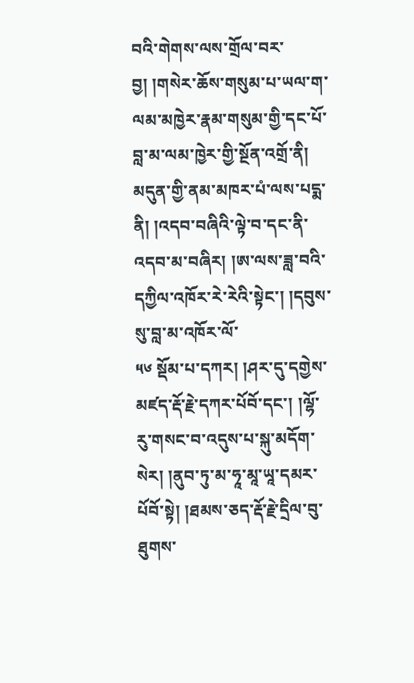བའི་གེགས་ལས་གྲོལ་བར་བྱ། །གསེར་ཆོས་གསུམ་པ་ཡལ་ག་ལམ་མཁྱེར་རྣམ་གསུམ་གྱི་དང་པོ་བླ་མ་ལམ་ཁྱེར་གྱི་སྔོན་འགྲོ་ནི། མདུན་གྱི་ནམ་མཁར་པཾ་ལས་པདྨ་ནི། །འདབ་བཞིའི་ལྟེ་བ་དང་ནི་འདབ་མ་བཞིར། །ཨ་ལས་ཟླ་བའི་དཀྱིལ་འཁོར་རེ་རེའི་སྟེང་། །དབུས་སུ་བླ་མ་འཁོར་ལོ་
༥༦ སྡོམ་པ་དཀར། །ཤར་དུ་དགྱེས་མཛད་རྡོ་རྗེ་དཀར་པོབོ་དང་། །ལྷོ་རུ་གསང་བ་འདུས་པ་སྐུ་མདོག་སེར། །ནུབ་ཏུ་མ་ཧཱ་མཱ་ཡཱ་དམར་པོབོ་སྟེ། །ཐམས་ཅད་རྡོ་རྗེ་དྲིལ་བུ་ཐུགས་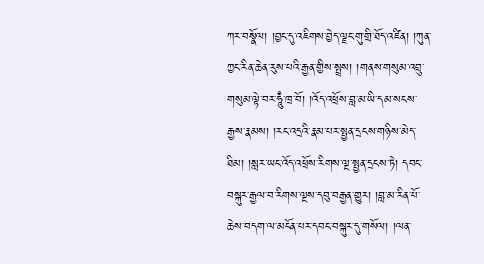ཀར་བསྣོལ། །བྱང་དུ་འཇིགས་བྱེད་ལྗང་གུ་གྲི་ཐོད་འཛིན། །ཀུན་ཀྱང་རིན་ཆེན་རུས་པའི་རྒྱན་གྱིས་སྤྲས། །གནས་གསུམ་འབྲུ་གསུམ་ལྟེ་བར་ཧཱུྃ་ཁྲ་བོ། །འོད་འཕྲོས་བླ་མ་ཡི་དམ་སངས་རྒྱས་རྣམས། །རང་འདྲའི་རྣམ་པར་སྤྱན་དྲངས་གཉིས་མེད་ཐིམ། །སླར་ཡང་འོད་འཕྲོས་རིགས་ལྔ་སྤྱན་དྲངས་ཏེ། དབང་བསྐུར་རྒྱལ་བ་རིགས་ལྔས་དབུ་བརྒྱན་གྱུར། །བླ་མ་རིན་པོ་ཆེས་བདག་ལ་མངོན་པར་དབང་བསྐུར་དུ་གསོལ། །ལན་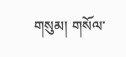གསུམ། གསོལ་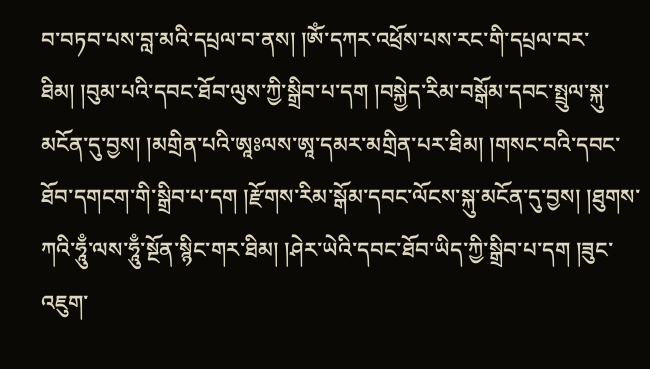བ་བཏབ་པས་བླ་མའི་དཔྲལ་བ་ནས། །ༀ་དཀར་འཕྲོས་པས་རང་གི་དཔྲལ་བར་ཐིམ། །བུམ་པའི་དབང་ཐོབ་ལུས་ཀྱི་སྒྲིབ་པ་དག །བསྐྱེད་རིམ་བསྒོམ་དབང་སྤྲུལ་སྐུ་མངོན་དུ་བྱས། །མགྲིན་པའི་ཨཱཿལས་ཨཱ་དམར་མགྲིན་པར་ཐིམ། །གསང་བའི་དབང་ཐོབ་དགངག་གི་སྒྲིབ་པ་དག །རྫོགས་རིམ་སྒོམ་དབང་ལོངས་སྐུ་མངོན་དུ་བྱས། །ཐུགས་ཀའི་ཧཱུྃ་ལས་ཧཱུྃ་སྔོན་སྙིང་གར་ཐིམ། །ཤེར་ཡེའི་དབང་ཐོབ་ཡིད་ཀྱི་སྒྲིབ་པ་དག །ཟུང་འཇུག་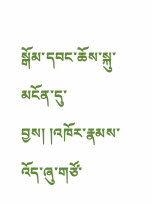སྒོམ་དབང་ཆོས་སྐུ་མངོན་དུ་བྱས། །འཁོར་རྣམས་འོད་ཞུ་གཙོ་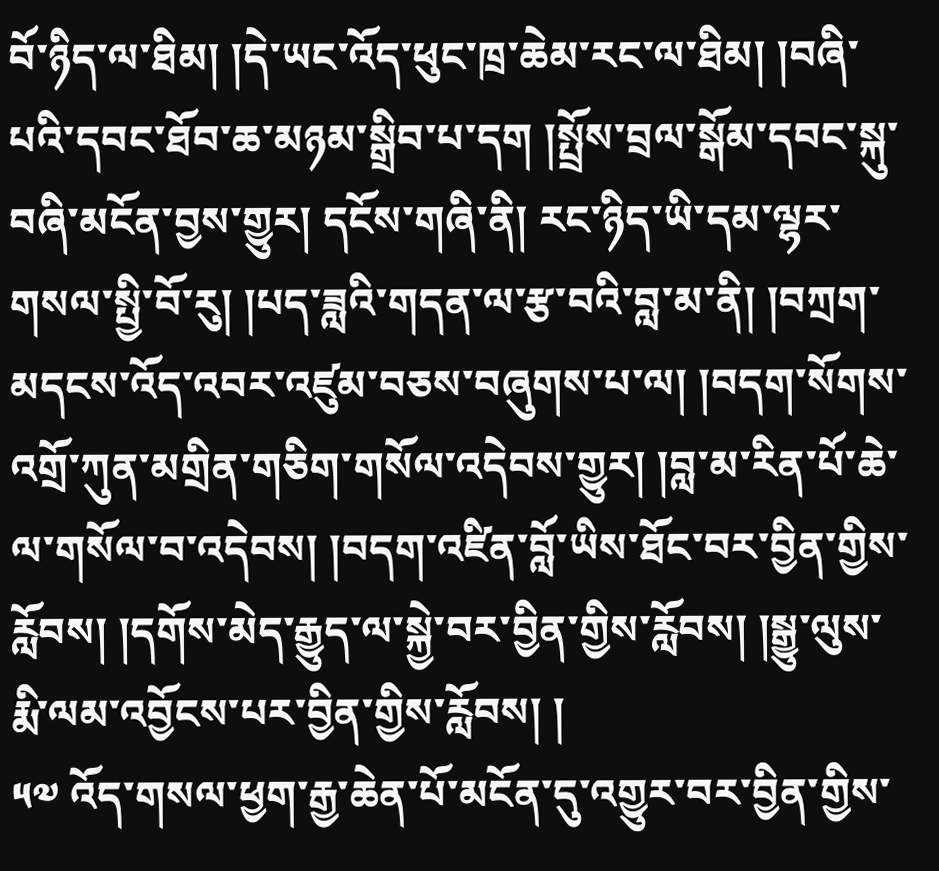བོ་ཉིད་ལ་ཐིམ། །དེ་ཡང་འོད་ཕུང་ཁྲ་ཆེམ་རང་ལ་ཐིམ། །བཞི་པའི་དབང་ཐོབ་ཆ་མཉམ་སྒྲིབ་པ་དག །སྤྲོས་བྲལ་སྒོམ་དབང་སྐུ་བཞི་མངོན་བྱས་གྱུར། དངོས་གཞི་ནི། རང་ཉིད་ཡི་དམ་ལྷར་གསལ་སྤྱི་བོ་རུ། །པད་ཟླའི་གདན་ལ་རྩ་བའི་བླ་མ་ནི། །བཀྲག་མདངས་འོད་འབར་འཛུམ་བཅས་བཞུགས་པ་ལ། །བདག་སོགས་འགྲོ་ཀུན་མགྲིན་གཅིག་གསོལ་འདེབས་གྱུར། །བླ་མ་རིན་པོ་ཆེ་ལ་གསོལ་བ་འདེབས། །བདག་འཛིན་བློ་ཡིས་ཐོང་བར་བྱིན་གྱིས་རློབས། །དགོས་མེད་རྒྱུད་ལ་སྐྱེ་བར་བྱིན་གྱིས་རློབས། །སྒྱུ་ལུས་རྨི་ལམ་འབྱོངས་པར་བྱིན་གྱིས་རློབས། །
༥༧ འོད་གསལ་ཕྱག་རྒྱ་ཆེན་པོ་མངོན་དུ་འགྱུར་བར་བྱིན་གྱིས་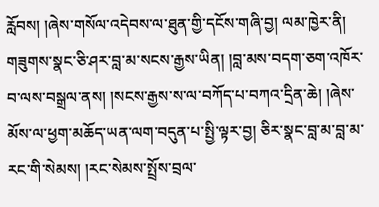རློབས། །ཞེས་གསོལ་འདེབས་ལ་ཐུན་གྱི་དངོས་གཞི་བྱ། ལམ་ཁྱེར་ནི། གཟུགས་སྣང་ཅི་ཤར་བླ་མ་སངས་རྒྱས་ཡིན། །བླ་མས་བདག་ཅག་འཁོར་བ་ལས་བསྒྲལ་ནས། །སངས་རྒྱས་ས་ལ་བཀོད་པ་བཀའ་དྲིན་ཆེ། །ཞེས་མོས་ལ་ཕྱག་མཆོད་ཡན་ལག་བདུན་པ་སྤྱི་ལྟར་བྱ། ཅིར་སྣང་བླ་མ་བླ་མ་རང་གི་སེམས། །རང་སེམས་སྤྲོས་བྲལ་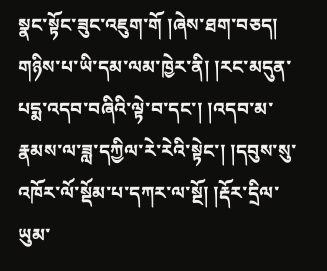སྣང་སྟོང་ཟུང་འཇུག་གོ །ཞེས་ཐག་བཅད། གཉིས་པ་ཡི་དམ་ལམ་ཁྱེར་ནི། །རང་མདུན་པདྨ་འདབ་བཞིའི་ལྟེ་བ་དང་། །འདབ་མ་རྣམས་ལ་ཟླ་དཀྱིལ་རེ་རེའི་སྟེང་། །དབུས་སུ་འཁོར་ལོ་སྡོམ་པ་དཀར་ལ་སྔོ། །རྡོར་དྲིལ་ཡུམ་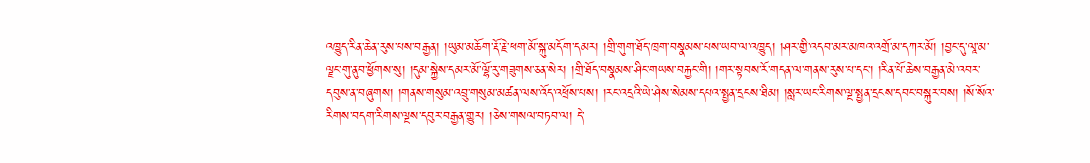འཁྱུད་རིན་ཆེན་རུས་པས་བརྒྱན། །ཡུམ་མཆོག་རྡོ་རྗེ་ཕག་མོ་སྐུ་མདོག་དམར། །གྲི་གུག་ཐོད་ཁྲག་བསྣམས་པས་ཡབ་ལ་འཁྱུད། །ཤར་གྱི་འདབ་མར་མཁའ་འགྲོ་མ་དཀར་མོ། །བྱང་དུ་ལཱ་མ་ལྗང་གུ་ནུབ་ཕྱོགས་སུ། །དུམ་སྐྱེས་དམར་མོ་ལྷོ་རུ་གཟུགས་ཅན་སེར། །གྲི་ཐོད་བསྣམས་ཤིང་གཡས་བརྐྱང་གི། །གར་སྟབས་རོ་གདན་ལ་གནས་རུས་པ་དང་། །རིན་པོ་ཆེས་བརྒྱན་མེ་འབར་དབུས་ན་བཞུགས། །གནས་གསུམ་འབྲུ་གསུམ་མཚན་ལས་འོད་འཕྲོས་པས། །རང་འདྲའི་ཡེ་ཤེས་སེམས་དཔའ་སྤྱན་དྲངས་ཐིམ། །སླར་ཡང་རིགས་ལྔ་སྤྱན་དྲངས་དབང་བསྐུར་བས། །སོ་སོའ་རིགས་བདག་རིགས་ལྔས་དབུར་བརྒྱན་གྱུར། །ཅེས་གསལ་བཏབ་ལ། དེ་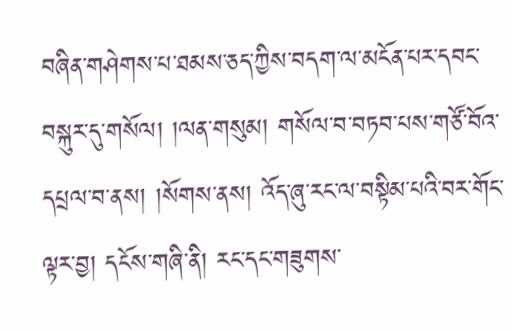བཞིན་གཤེགས་པ་ཐམས་ཅད་ཀྱིས་བདག་ལ་མངོན་པར་དབང་བསྐུར་དུ་གསོལ། །ལན་གསུམ། གསོལ་བ་བཏབ་པས་གཙོ་བོའ་དཔྲལ་བ་ནས། །སོགས་ནས། འོད་ཞུ་རང་ལ་བསྟིམ་པའི་བར་གོང་ལྟར་བྱ། དངོས་གཞི་ནི། རང་དང་གཟུགས་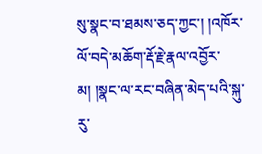སུ་སྣང་བ་ཐམས་ཅད་ཀྱང་། །འཁོར་ལོ་བདེ་མཆོག་རྡོ་རྗེ་རྣལ་འབྱོར་མ། །སྣང་ལ་རང་བཞིན་མེད་པའི་སྐུ་རུ་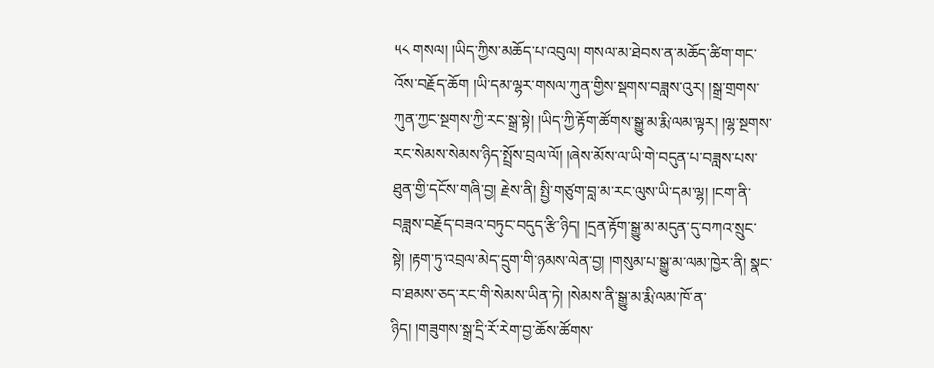༥༨ གསལ། །ཡིད་ཀྱིས་མཆོད་པ་འབུལ། གསལ་མ་ཐེབས་ན་མཆོད་ཚིག་གང་འོས་བརྗོད་ཆོག །ཡི་དམ་ལྷར་གསལ་ཀུན་གྱིས་སྡགས་བཟླས་འུར། །སྒྲ་གྲགས་ཀུན་ཀྱང་སྔགས་ཀྱི་རང་སྒྲ་སྟེ། །ཡིད་ཀྱི་རྟོག་ཚོགས་སྒྱུ་མ་རྨི་ལམ་ལྟར། །ལྷ་སྔགས་རང་སེམས་སེམས་ཉིད་སྤྲོས་བྲལ་ལོ། །ཞེས་མོས་ལ་ཡི་གེ་བདུན་པ་བཟླས་པས་ཐུན་གྱི་དངོས་གཞི་བྱ། རྗེས་ནི། སྤྱི་གཙུག་བླ་མ་རང་ལུས་ཡི་དམ་ལྷ། །ངག་ནི་བཟླས་བརྗོད་བཟའ་བཏུང་བདུད་རྩི་ཉིད། །དྲན་རྟོག་སྒྱུ་མ་མདུན་དུ་བཀའ་སྲུང་སྟེ། །རྟག་ཏུ་འབྲལ་མེད་དྲུག་གི་ཉམས་ལེན་བྱ། །གསུམ་པ་སྒྱུ་མ་ལམ་ཁྱེར་ནི། སྣང་བ་ཐམས་ཅད་རང་གི་སེམས་ཡིན་ཏེ། །སེམས་ནི་སྒྱུ་མ་རྨི་ལམ་ཁོ་ན་ཉིད། །གཟུགས་སྒྲ་དྲི་རོ་རེག་བྱ་ཆོས་ཚོགས་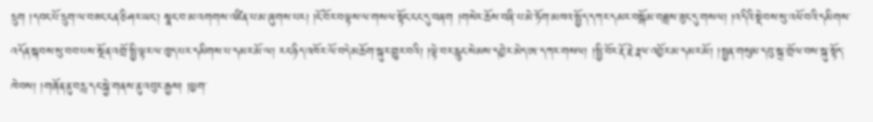དྲུག །དབང་པོ་དྲུག་ལ་བཟང་ངན་ཅི་ཤར་ཡང་། སྣང་བ་མ་འགགས་འཛིན་པ་མ་ཞུགས་པར། །ངོ་བོར་བལྟས་ལ་གསལ་སྟོང་ངང་དུ་བཞག །གསེར་ཆོས་བཞི་པ་མེ་ཏོག་མཁའ་སྤྱོད་དཀར་དམར་བསྒོམ་བཟླས་ཟུང་དུ་གསལ། །འདིའི་སྡེབས་སུ་འཕོ་བའི་དམིགས་འདོན་སྐབས་སུ་བབ་པས་སྔོན་འགྲོ་སྤྱི་ལྟར་ལ་ཁྱད་པར་དམིགས་པ་དམར་མོ་ལ། རང་ཉིད་འཁོར་ལོ་བདེ་མཆོག་སྐུར་གྱུར་བའི། །ལྟེ་བར་རླུང་སེམས་དབྱེར་མེད་ཨ་དཀར་གསལ། །སྤྱི་བོར་རྡོ་རྗེ་རྣལ་འབྱོར་མ་དམར་མོ། །སྤྱན་གསུམ་དབུ་སྐྲ་གྲོལ་བས་སྐུ་སྟོད་ཁེབས། །གཞོན་ནུ་བརླ་དང་སྐྱེ་གནས་ནུ་འབུར་རྒྱས། །ཕྱག་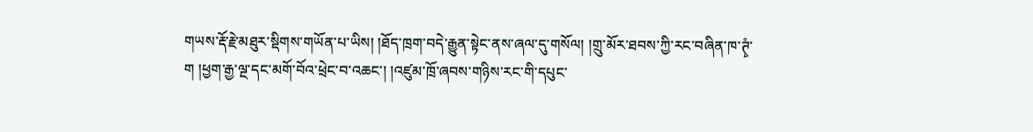གཡས་རྡོ་རྗེ་མཐུར་སྡིགས་གཡོན་པ་ཡིས། །ཐོད་ཁྲག་བདེ་རྒྱུན་སྟེང་ནས་ཞལ་དུ་གསོལ། །གྲུ་མོར་ཐབས་ཀྱི་རང་བཞིན་ཁ་ཊྭཾ་ག །ཕྱག་རྒྱ་ལྔ་དང་མགོ་བོའ་ཕྲེང་བ་འཆང་། །འཛུམ་ཁྲོ་ཞབས་གཉིས་རང་གི་དཔུང་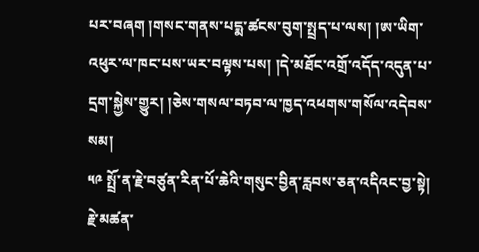པར་བཞག །གསང་གནས་པདྨ་ཚངས་བུག་སྤྲད་པ་ལས། །ཨ་ཡིག་འཕུར་ལ་ཁང་པས་ཡར་བལྟས་པས། །དེ་མཐོང་འགྲོ་འདོད་འདུན་པ་དྲག་སྐྱེས་གྱུར། །ཅེས་གསལ་བཏབ་ལ་ཁྱད་འཕགས་གསོལ་འདེབས་སམ།
༥༩ སྤྲོ་ན་རྗེ་བཙུན་རིན་པོ་ཆེའི་གསུང་བྱིན་རླབས་ཅན་འདིའང་བྱ་སྟེ། རྗེ་མཚན་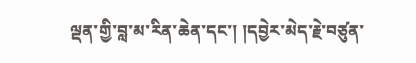ལྡན་གྱི་བླ་མ་རིན་ཆེན་དང་། །དབྱེར་མེད་རྗེ་བཙུན་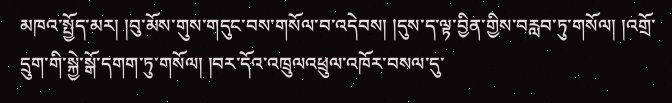མཁའ་སྤྱོད་མར། །བུ་མོས་གུས་གདུང་བས་གསོལ་བ་འདེབས། །དུས་ད་ལྟ་བྱིན་གྱིས་བརླབ་ཏུ་གསོལ། །འགྲོ་དྲུག་གི་སྐྱེ་སྒོ་དགག་ཏུ་གསོལ། །བར་དོའ་འཁྲུལའཕྲུལ་འཁོར་བསལ་དུ་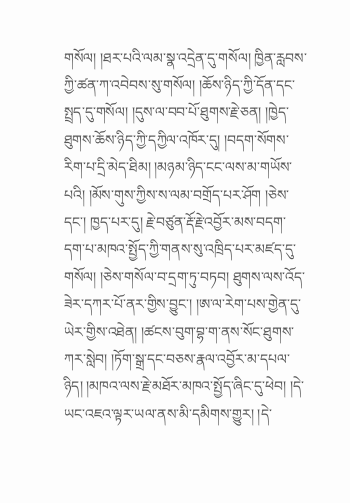གསོལ། །ཐར་པའི་ལམ་སྣ་འདྲེན་དུ་གསོལ། ཁྱིན་རླབས་ཀྱི་ཚན་ཀ་འབེབས་སུ་གསོལ། །ཆོས་ཉིད་ཀྱི་དོན་དང་སྤྲད་དུ་གསོལ། །དུས་ལ་བབ་པོ་ཐུགས་རྗེ་ཅན། །ཁྱེད་ཐུགས་ཆོས་ཉིད་ཀྱི་དཀྱིལ་འཁོར་དུ། །བདག་སོགས་རིག་པ་དྲི་མེད་ཐིམ། །མཉམ་ཉིད་ངང་ལས་མ་གཡོས་པའི། །མོས་གུས་ཀྱིས་ས་ལམ་བགྲོད་པར་ཤོག །ཅེས་དང་། ཁྱད་པར་དུ། རྗེ་བཙུན་རྡོ་རྗེ་འབྱོར་མས་བདག་དག་པ་མཁའ་སྤྱོད་ཀྱི་གནས་སུ་འཁྲིད་པར་མཛད་དུ་གསོལ། །ཅེས་གསོལ་བ་དྲག་ཏུ་བཏབ། ཐུགས་ལས་འོད་ཟེར་དཀར་པོ་ནར་གྱིས་བྱུང་། །ཨ་ལ་རེག་པས་གྱེན་དུ་ཡེར་གྱིས་འཐེན། །ཚངས་བུག་བྷ་ག་ནས་སོང་ཐུགས་ཀར་སླེབ། །ཏོག་སྒྲ་དང་བཅས་རྣལ་འབྱོར་མ་དཔལ་ཉིད། །མཁའ་ལས་རྗེ་མཐོར་མཁའ་སྤྱོད་ཞིང་དུ་ཕེབ། །དེ་ཡང་འཇའ་ལྟར་ཡལ་ནས་མི་དམིགས་གྱུར། །དེ་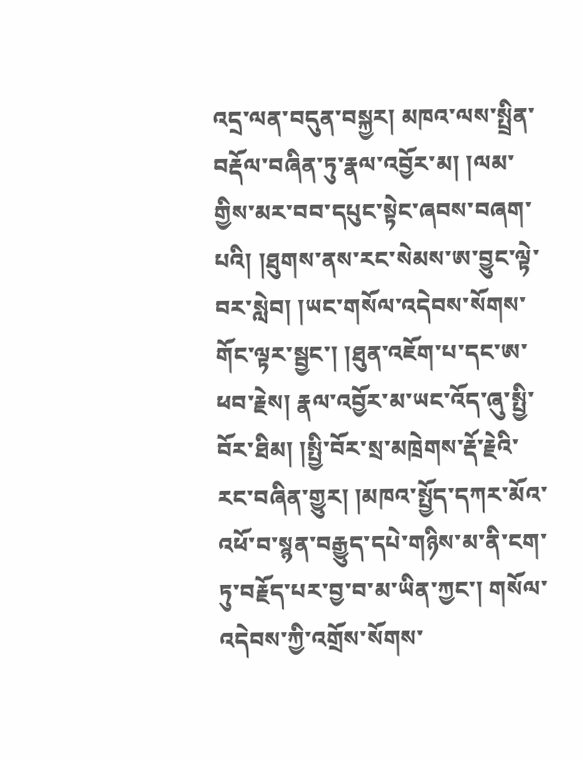འདྲ་ལན་བདུན་བསྐྱར། མཁའ་ལས་སྤྲིན་བརྡོལ་བཞིན་ཏུ་རྣལ་འབྱོར་མ། །ལམ་གྱིས་མར་བབ་དཔུང་སྟེང་ཞབས་བཞག་པའི། །ཐུགས་ནས་རང་སེམས་ཨ་བྱུང་ལྟེ་བར་སླེབ། །ཡང་གསོལ་འདེབས་སོགས་གོང་ལྟར་སྦྱང་། །ཐུན་འཇོག་པ་དང་ཨ་ཕབ་རྗེས། རྣལ་འབྱོར་མ་ཡང་འོད་ཞུ་སྤྱི་བོར་ཐིམ། །སྤྱི་བོར་སྲ་མཁྲེགས་རྡོ་རྗེའི་རང་བཞིན་གྱུར། །མཁའ་སྤྱོད་དཀར་མོའ་འཕོ་བ་སྙན་བརྒྱུད་དཔེ་གཉིས་མ་ནི་ངག་ཏུ་བརྗོད་པར་བྱ་བ་མ་ཡིན་ཀྱང་། གསོལ་འདེབས་ཀྱི་འགྲོས་སོགས་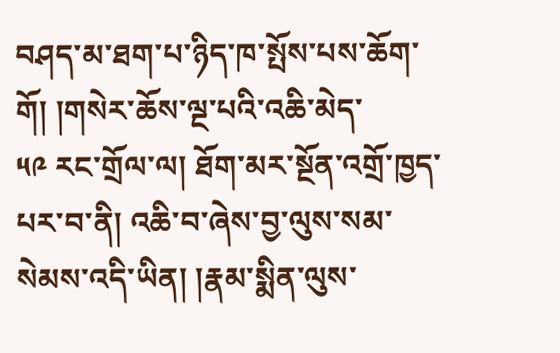བཤད་མ་ཐག་པ་ཉིད་ཁ་སྤོས་པས་ཆོག་གོ། །གསེར་ཆོས་ལྔ་པའི་འཆི་མེད་
༥༩ རང་གྲོལ་ལ། ཐོག་མར་སྔོན་འགྲོ་ཁྱད་པར་བ་ནི། འཆི་བ་ཞེས་བྱ་ལུས་སམ་སེམས་འདི་ཡིན། །རྣམ་སྨིན་ལུས་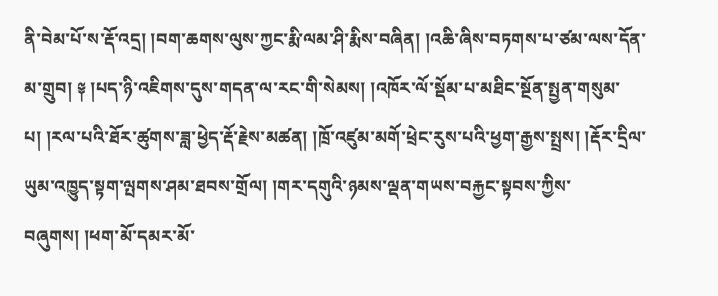ནི་བེམ་པོ་ས་རྡོ་འདྲ། །བག་ཆགས་ལུས་ཀྱང་རྨི་ལམ་ཤི་རྨིས་བཞིན། །འཆི་ཞིས་བཏགས་པ་ཙམ་ལས་དོན་མ་གྲུབ། ༈ །པད་ཉི་འཇིགས་དུས་གདན་ལ་རང་གི་སེམས། །འཁོར་ལོ་སྡོམ་པ་མཐིང་སྔོན་སྤྱན་གསུམ་པ། །རལ་པའི་ཐོར་ཚུགས་ཟླ་ཕྱེད་རྡོ་རྗེས་མཚན། །ཁྲོ་འཛུམ་མགོ་ཕྲེང་རུས་པའི་ཕྱག་རྒྱས་སྤྲས། །རྡོར་དྲིལ་ཡུམ་འཁྱུད་སྟག་ལྤགས་ཤམ་ཐབས་གྲོལ། །གར་དགུའི་ཉམས་ལྡན་གཡས་བརྐྱང་སྟབས་ཀྱིས་བཞུགས། །ཕག་མོ་དམར་མོ་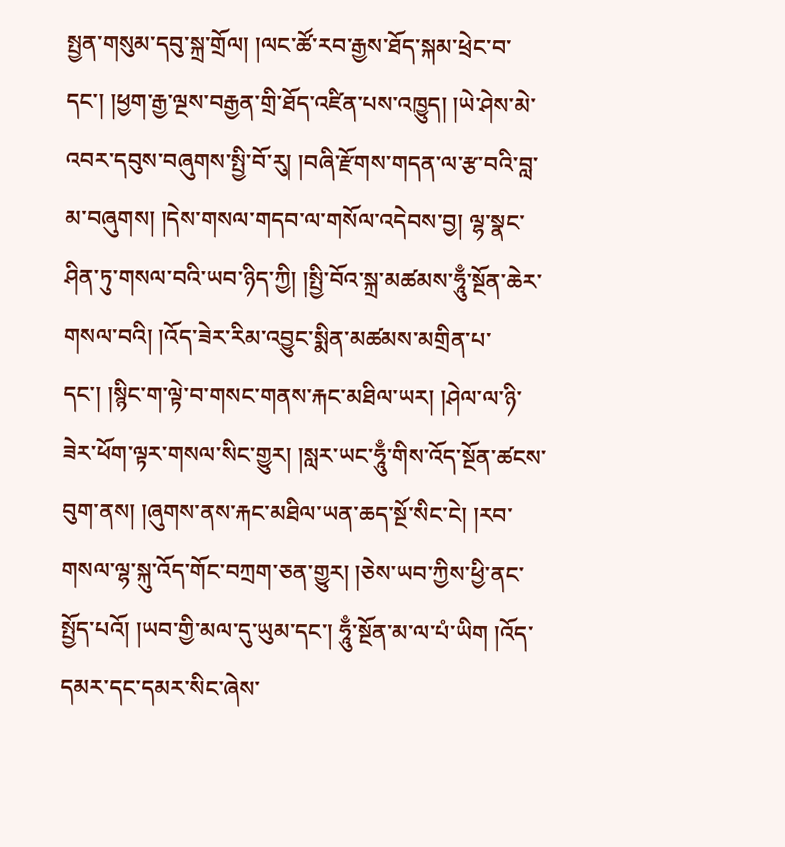སྤྱན་གསུམ་དབུ་སྐྲ་གྲོལ། །ལང་ཚོ་རབ་རྒྱས་ཐོད་སྐམ་ཕྲེང་བ་དང་། །ཕྱག་རྒྱ་ལྔས་བརྒྱན་གྲི་ཐོད་འཛིན་པས་འཁྱུད། །ཡེ་ཤེས་མེ་འབར་དབུས་བཞུགས་སྤྱི་བོ་རུ། །བཞི་རྫོགས་གདན་ལ་རྩ་བའི་བླ་མ་བཞུགས། །དེས་གསལ་གདབ་ལ་གསོལ་འདེབས་བྱ། ལྷ་སྣང་ཤིན་ཏུ་གསལ་བའི་ཡབ་ཉིད་ཀྱི། །སྤྱི་བོའ་སྐྲ་མཚམས་ཧཱུྃ་སྔོན་ཆེར་གསལ་བའི། །འོད་ཟེར་རིམ་འབྱུང་སྨིན་མཚམས་མགྲིན་པ་དང་། །སྙིང་ག་ལྟེ་བ་གསང་གནས་རྐང་མཐིལ་ཡར། །ཤེལ་ལ་ཉི་ཟེར་ཕོག་ལྟར་གསལ་སིང་གྱུར། །སླར་ཡང་ཧཱུྃ་གིས་འོད་སྔོན་ཚངས་བུག་ནས། །ཞུགས་ནས་རྐང་མཐིལ་ཡན་ཆད་སྔོ་སིང་ངེ། །རབ་གསལ་ལྷ་སྐུ་འོད་གོང་བཀྲག་ཅན་གྱུར། །ཅེས་ཡབ་ཀྱིས་ཕྱི་ནང་སྤྱོད་པའོ། །ཡབ་གྱི་མལ་དུ་ཡུམ་དང་། ཧཱུྃ་སྔོན་མ་ལ་པཾ་ཡིག །འོད་དམར་དང་དམར་སིང་ཞེས་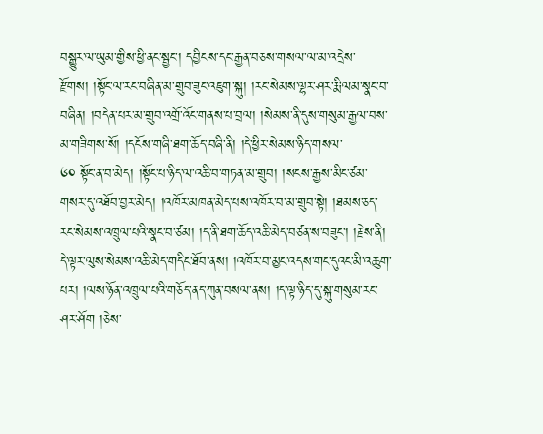བསྒྱུར་ལ་ཡུམ་གྱིས་ཕྱི་ནང་སྦྱང་། དབྱིངས་དང་རྒྱན་བཅས་གསལ་ལ་མ་འདྲེས་རྫོགས། །སྟོང་ལ་རང་བཞིན་མ་གྲུབ་ཟུང་འཇུག་སྐུ། །རང་སེམས་ལྷར་ཤར་རྨི་ལམ་སྣང་བ་བཞིན། །བདེན་པར་མ་གྲུབ་འགྲོ་འོང་གནས་པ་བྲལ། །སེམས་ནི་དུས་གསུམ་རྒྱལ་བས་མ་གཟིགས་སོ། །དངོས་གཞི་ཐག་ཆོད་བཞི་ནི། །དེ་ཕྱིར་སེམས་ཉིད་གསལ་
༦༠ སྟོང་ན་བ་མེད། །སྟོང་པ་ཉིད་ལ་འཆི་བ་གཏན་མ་གྲུབ། །སངས་རྒྱས་མིང་ཙམ་གསར་དུ་འཐོབ་བྱར་མེད། །འཁོར་མཁན་མེད་པས་འཁོར་བ་མ་གྲུབ་སྟེ། །ཐམས་ཅད་རང་སེམས་འཁྲུལ་པའི་སྣང་བ་ཙམ། །ད་ནི་ཐག་ཆོད་འཆི་མེད་བཙན་ས་བཟུང་། །རྗེས་ནི། དེ་ལྟར་ལུས་སེམས་འཆི་མེད་གདིང་ཐོབ་ནས། །འཁོར་བ་མྱང་འདས་གང་དུའང་མི་འཆུག་པར། །ལས་ཉོན་འཁྲུལ་པའི་གཅོད་ནད་ཀུན་བསལ་ནས། །ད་ལྟ་ཉིད་དུ་སྐུ་གསུམ་རང་ཤར་ཤོག །ཅེས་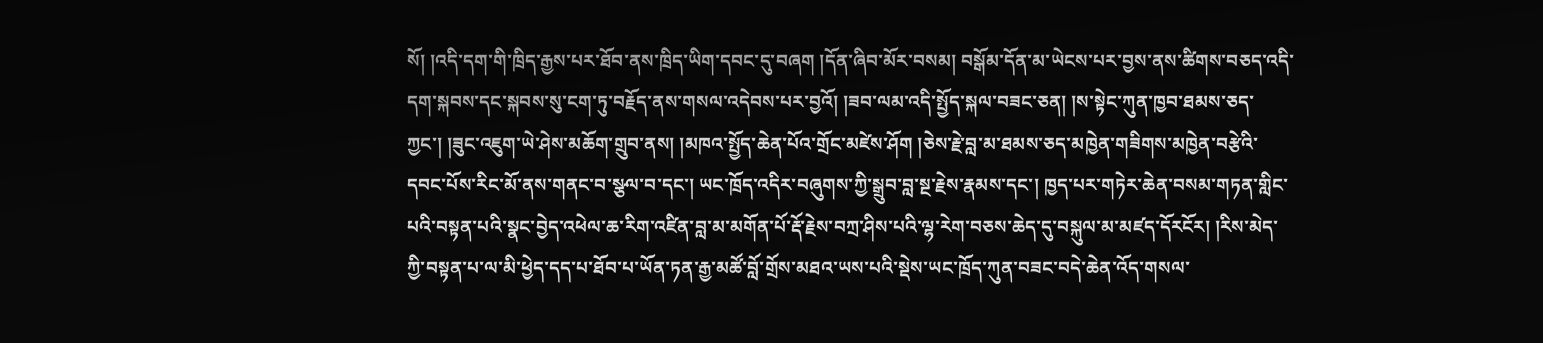སོ། །འདི་དག་གི་ཁྲིད་རྒྱས་པར་ཐོབ་ནས་ཁྲིད་ཡིག་དབང་དུ་བཞག །དོན་ཞིབ་མོར་བསམ། བསྒོམ་དོན་མ་ཡེངས་པར་བྱས་ནས་ཚིགས་བཅད་འདི་དག་སྐབས་དང་སྐབས་སུ་ངག་ཏུ་བརྗོད་ནས་གསལ་འདེབས་པར་བྱའོ། །ཟབ་ལམ་འདི་སྤྱོད་སྐལ་བཟང་ཅན། །ས་སྟེང་ཀུན་ཁྱབ་ཐམས་ཅད་ཀྱང་། །ཟུང་འཇུག་ཡེ་ཤེས་མཆོག་གྲུབ་ནས། །མཁའ་སྤྱོད་ཆེན་པོའ་གྲོང་མཛེས་ཤོག །ཅེས་རྗེ་བླ་མ་ཐམས་ཅད་མཁྱེན་གཟིགས་མཁྱེན་བརྩེའི་དབང་པོས་རིང་མོ་ནས་གནང་བ་སྩལ་བ་དང་། ཡང་ཁྲོད་འདིར་བཞུགས་ཀྱི་སྒྲུབ་བླ་སྔ་རྗེས་རྣམས་དང་། ཁྱད་པར་གཏེར་ཆེན་བསམ་གཏན་གླིང་པའི་བསྟན་པའི་སྣང་བྱེད་འཕེལ་ཆ་རིག་འཛིན་བླ་མ་མགོན་པོ་རྡོ་རྗེས་བཀྲ་ཤིས་པའི་ལྷ་རེག་བཅས་ཆེད་དུ་བསྐུལ་མ་མཛད་དོརངོར། །རིས་མེད་ཀྱི་བསྟན་པ་ལ་མི་ཕྱེད་དད་པ་ཐོབ་པ་ཡོན་ཏན་རྒྱ་མཚོ་བློ་གྲོས་མཐའ་ཡས་པའི་སྡེས་ཡང་ཁྲོད་ཀུན་བཟང་བདེ་ཆེན་འོད་གསལ་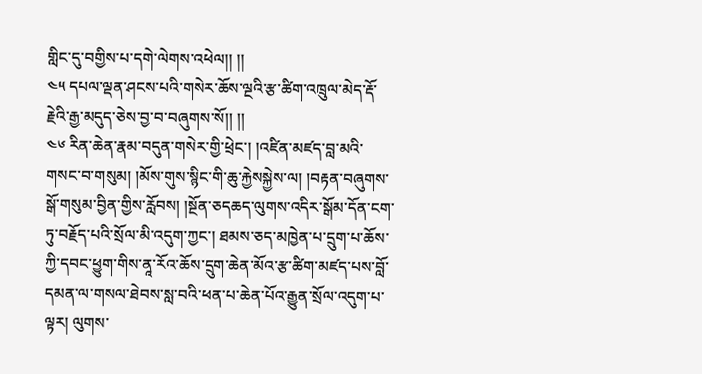གླིང་དུ་བགྱིས་པ་དགེ་ལེགས་འཕེལ།། །།
༤༥ དཔལ་ལྡན་ཤངས་པའི་གསེར་ཆོས་ལྔའི་རྩ་ཚིག་འཁྲུལ་མེད་རྡོ་རྗེའི་རྒྱ་མདུད་ཅེས་བྱ་བ་བཞུགས་སོ།། །།
༤༦ རིན་ཆེན་རྣམ་བདུན་གསེར་གྱི་ཕྲེང་། །འཛིན་མཛད་བླ་མའི་གསང་བ་གསུམ། །མོས་གུས་སྙིང་གི་ཆུ་རྐྱེསསྐྱེས་ལ། །བརྟན་བཞུགས་སྒོ་གསུམ་བྱིན་གྱིས་རློབས། །སྔོན་ཅདཆད་ལུགས་འདིར་སྒོམ་དོན་ངག་ཏུ་བརྗོད་པའི་སྲོལ་མི་འདུག་ཀྱང་། ཐམས་ཅད་མཁྱེན་པ་དྲུག་པ་ཆོས་ཀྱི་དབང་ཕྱུག་གིས་ནཱ་རོའ་ཆོས་དྲུག་ཆེན་མོའ་རྩ་ཚིག་མཛད་པས་བློ་དམན་ལ་གསལ་ཐེབས་སླ་བའི་ཕན་པ་ཆེན་པོའ་རྒྱུན་སྲོལ་འདུག་པ་ལྟར། ལུགས་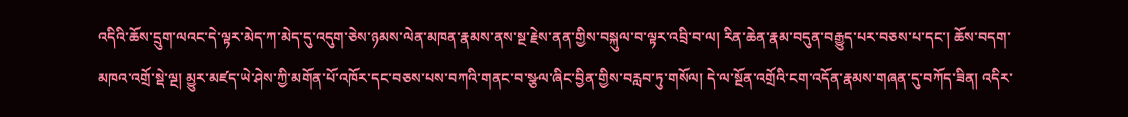འདིའི་ཆོས་དྲུག་ལའང་དེ་ལྟར་མེད་ཀ་མེད་དུ་འདུག་ཅེས་ཉམས་ལེན་མཁན་རྣམས་ནས་སྔ་རྗེས་ནན་གྱིས་བསྐུལ་བ་ལྟར་འབྲི་བ་ལ། རིན་ཆེན་རྣམ་བདུན་བརྒྱུད་པར་བཅས་པ་དང་། ཆོས་བདག་མཁའ་འགྲོ་སྡེ་ལྔ། མྱུར་མཛད་ཡེ་ཤེས་ཀྱི་མགོན་པོ་འཁོར་དང་བཅས་པས་བཀའི་གནང་བ་སྩལ་ཞིང་བྱིན་གྱིས་བརླབ་ཏུ་གསོལ། དེ་ལ་སྔོན་འགྲོའི་ངག་འདོན་རྣམས་གཞན་དུ་བཀོད་ཟིན། འདིར་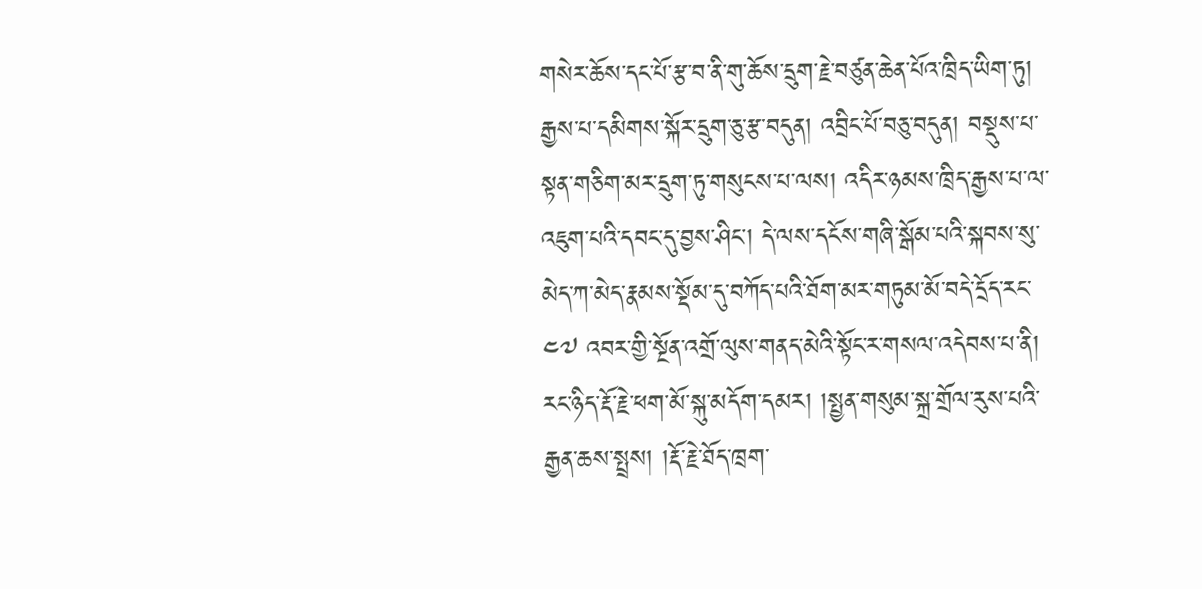གསེར་ཆོས་དང་པོ་རྩ་བ་ནི་གུ་ཆོས་དྲུག་རྗེ་བཙུན་ཆེན་པོའ་ཁྲིད་ཡིག་ཏུ། རྒྱས་པ་དམིགས་སྐོར་དྲུག་ཅུ་རྩ་བདུན། འབྲིང་པོ་བཅུ་བདུན། བསྡུས་པ་སྟན་གཅིག་མར་དྲུག་ཏུ་གསུངས་པ་ལས། འདིར་ཉམས་ཁྲིད་རྒྱས་པ་ལ་འཇུག་པའི་དབང་དུ་བྱས་ཤིང་། དེ་ལས་དངོས་གཞི་སྒོམ་པའི་སྐབས་སུ་མེད་ཀ་མེད་རྣམས་སྡོམ་དུ་བཀོད་པའི་ཐོག་མར་གཏུམ་མོ་བདེ་དྲོད་རང་
༤༧ འབར་གྱི་སྔོན་འགྲོ་ལུས་གནད་མེའི་སྟོང་ར་གསལ་འདེབས་པ་ནི། རང་ཉིད་རྡོ་རྗེ་ཕག་མོ་སྐུ་མདོག་དམར། །སྤྱན་གསུམ་སྐྲ་གྲོལ་རུས་པའི་རྒྱན་ཆས་སྤྲས། །རྡོ་རྗེ་ཐོད་ཁྲག་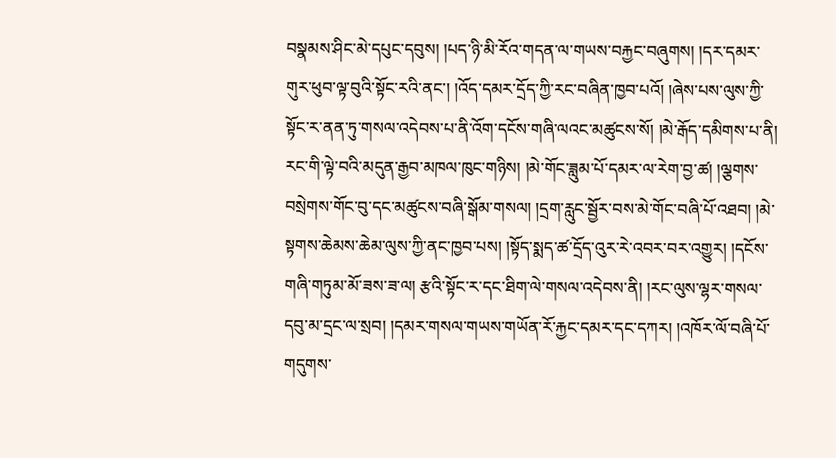བསྣམས་ཤིང་མེ་དཔུང་དབུས། །པད་ཉི་མི་རོའ་གདན་ལ་གཡས་བརྐྱང་བཞུགས། །དར་དམར་གུར་ཕུབ་ལྟ་བུའི་སྟོང་རའི་ནང་། །འོད་དམར་དྲོད་ཀྱི་རང་བཞིན་ཁྱབ་པའོ། །ཞེས་པས་ལུས་ཀྱི་སྟོང་ར་ནན་ཏུ་གསལ་འདེབས་པ་ནི་འོག་དངོས་གཞི་ལའང་མཚུངས་སོ། །མེ་རྒོད་དམིགས་པ་ནི། རང་གི་ལྟེ་བའི་མདུན་རྒྱབ་མཁལ་ཁུང་གཉིས། །མེ་གོང་ཟླུམ་པོ་དམར་ལ་རེག་བྱ་ཚ། །ལྕགས་བསྲེགས་གོང་བུ་དང་མཚུངས་བཞི་སྒོམ་གསལ། །དྲག་རླུང་སྦྱོར་བས་མེ་གོང་བཞི་པོ་འཐབ། །མེ་སྟགས་ཆེམས་ཆེམ་ལུས་ཀྱི་ནང་ཁྱབ་པས། །སྟོད་སྨད་ཚ་དྲོད་འུར་རེ་འབར་བར་འགྱུར། །དངོས་གཞི་གཏུམ་མོ་ཟས་ཟ་ལ། རྩའི་སྟོང་ར་དང་ཐིག་ལེ་གསལ་འདེབས་ནི། །རང་ལུས་ལྷར་གསལ་དབུ་མ་དྲང་ལ་སྲབ། །དམར་གསལ་གཡས་གཡོན་རོ་རྐྱང་དམར་དང་དཀར། །འཁོར་ལོ་བཞི་པོ་གདུགས་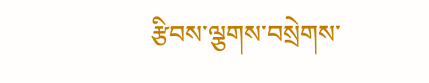རྩིབས་ལྕགས་བསྲེགས་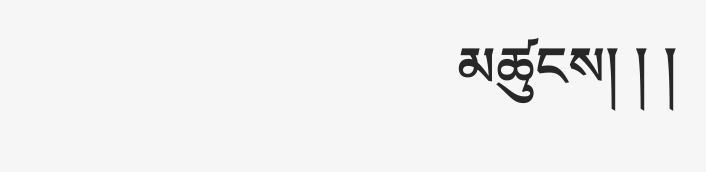མཚུངས། ། །